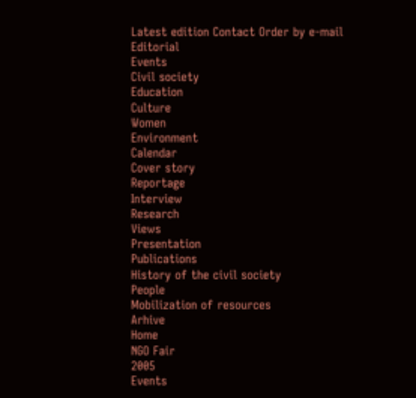Latest edition Contact Order by e-mail
Editorial
Events
Civil society
Education
Culture
Women
Environment
Calendar
Cover story
Reportage
Interview
Research
Views
Presentation
Publications
History of the civil society
People
Mobilization of resources
Arhive
Home
NGO Fair
2005
Events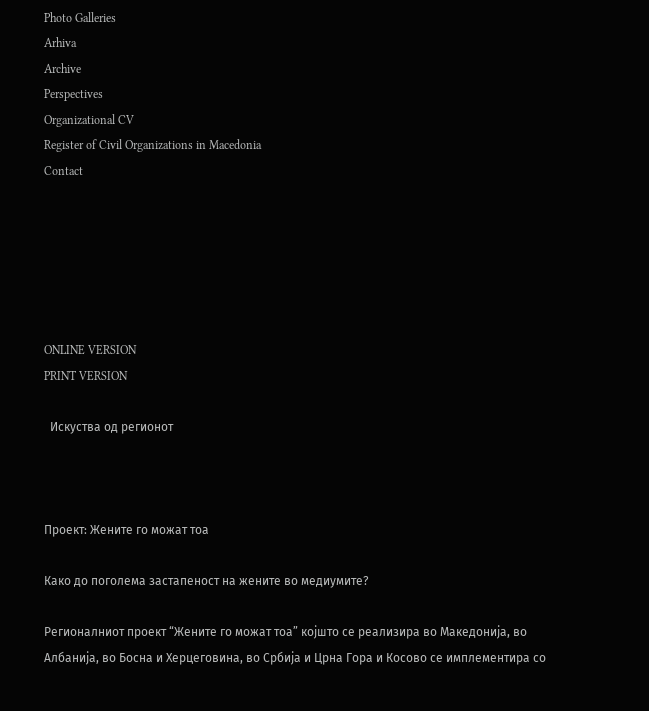Photo Galleries
Arhiva
Archive
Perspectives
Organizational CV
Register of Civil Organizations in Macedonia
Contact






ONLINE VERSION
PRINT VERSION

  Искуства од регионот



Проект: Жените го можат тоа

Како до поголема застапеност на жените во медиумите?

Регионалниот проект “Жените го можат тоа” којшто се реализира во Македонија, во Албанија, во Босна и Херцеговина, во Србија и Црна Гора и Косово се имплементира со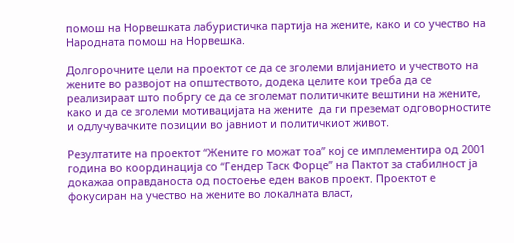помош на Норвешката лабуристичка партија на жените, како и со учество на Народната помош на Норвешка.

Долгорочните цели на проектот се да се зголеми влијанието и учеството на жените во развојот на општеството, додека целите кои треба да се реализираат што побргу се да се зголемат политичките вештини на жените, како и да се зголеми мотивацијата на жените  да ги преземат одговорностите и одлучувачките позиции во јавниот и политичкиот живот.

Резултатите на проектот “Жените го можат тоа” кој се имплементира од 2001 година во координација со “Гендер Таск Форце” на Пактот за стабилност ја докажаа оправданоста од постоење еден ваков проект. Проектот е фокусиран на учество на жените во локалната власт,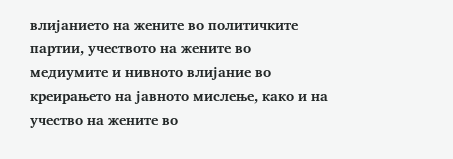влијанието на жените во политичките партии, учеството на жените во медиумите и нивното влијание во креирањето на јавното мислење, како и на учество на жените во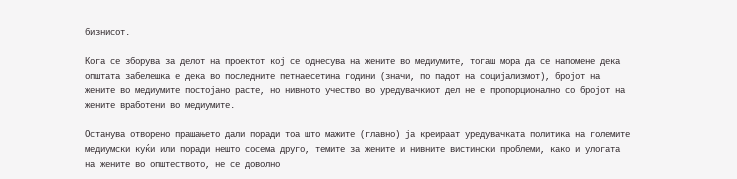бизнисот.

Кога се зборува за делот на проектот кој се однесува на жените во медиумите, тогаш мора да се напомене дека општата забелешка е дека во последните петнаесетина години (значи, по падот на социјализмот), бројот на жените во медиумите постојано расте, но нивното учество во уредувачкиот дел не е пропорционално со бројот на жените вработени во медиумите.

Останува отворено прашањето дали поради тоа што мажите (главно) ја креираат уредувачката политика на големите медиумски куќи или поради нешто сосема друго, темите за жените и нивните вистински проблеми, како и улогата на жените во општеството, не се доволно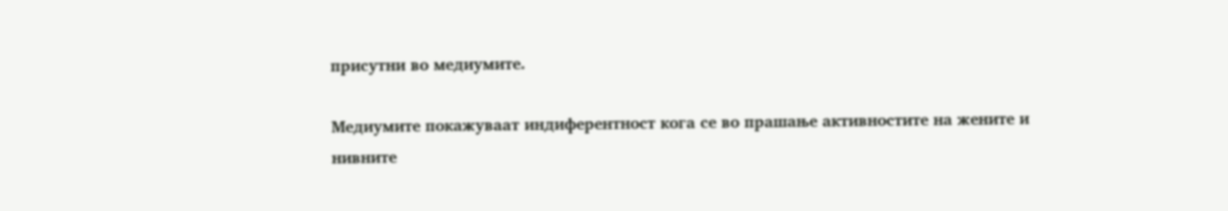присутни во медиумите.

Медиумите покажуваат индиферентност кога се во прашање активностите на жените и нивните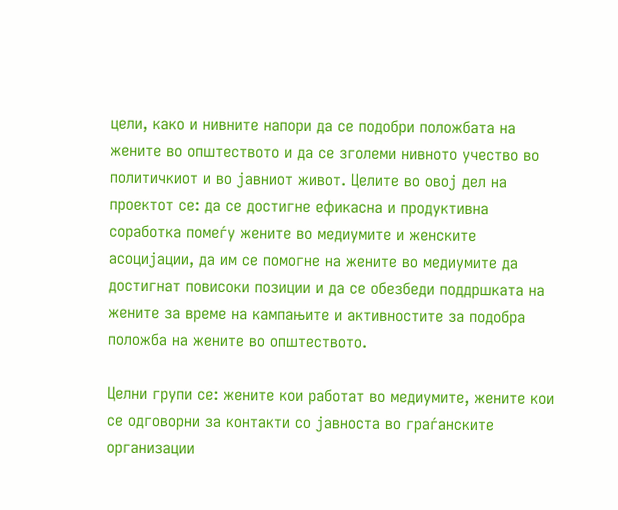цели, како и нивните напори да се подобри положбата на жените во општеството и да се зголеми нивното учество во политичкиот и во јавниот живот. Целите во овој дел на проектот се: да се достигне ефикасна и продуктивна соработка помеѓу жените во медиумите и женските асоцијации, да им се помогне на жените во медиумите да достигнат повисоки позиции и да се обезбеди поддршката на жените за време на кампањите и активностите за подобра положба на жените во општеството.

Целни групи се: жените кои работат во медиумите, жените кои се одговорни за контакти со јавноста во граѓанските организации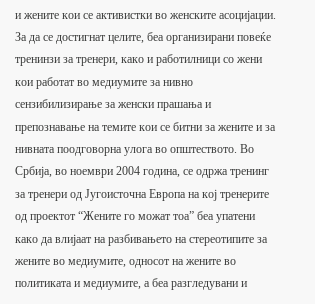и жените кои се активистки во женските асоцијации. За да се достигнат целите, беа организирани повеќе тренинзи за тренери, како и работилници со жени кои работат во медиумите за нивно сензибилизирање за женски прашања и препознавање на темите кои се битни за жените и за нивната поодговорна улога во општеството. Во Србија, во ноември 2004 година, се одржа тренинг за тренери од Југоисточна Европа на кој тренерите од проектот “Жените го можат тоа” беа упатени како да влијаат на разбивањето на стереотипите за жените во медиумите, односот на жените во политиката и медиумите, а беа разгледувани и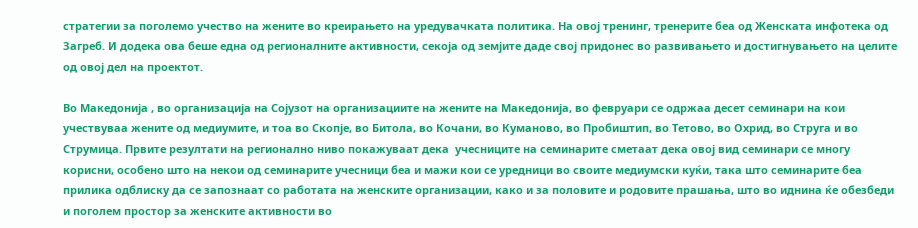стратегии за поголемо учество на жените во креирањето на уредувачката политика. На овој тренинг, тренерите беа од Женската инфотека од Загреб. И додека ова беше една од регионалните активности, секоја од земјите даде свој придонес во развивањето и достигнувањето на целите од овој дел на проектот.

Во Македонија , во организација на Сојузот на организациите на жените на Македонија, во февруари се одржаа десет семинари на кои учествуваа жените од медиумите, и тоа во Скопје, во Битола, во Кочани, во Куманово, во Пробиштип, во Тетово, во Охрид, во Струга и во Струмица. Првите резултати на регионално ниво покажуваат дека  учесниците на семинарите сметаат дека овој вид семинари се многу корисни, особено што на некои од семинарите учесници беа и мажи кои се уредници во своите медиумски куќи, така што семинарите беа прилика одблиску да се запознаат со работата на женските организации, како и за половите и родовите прашања, што во иднина ќе обезбеди и поголем простор за женските активности во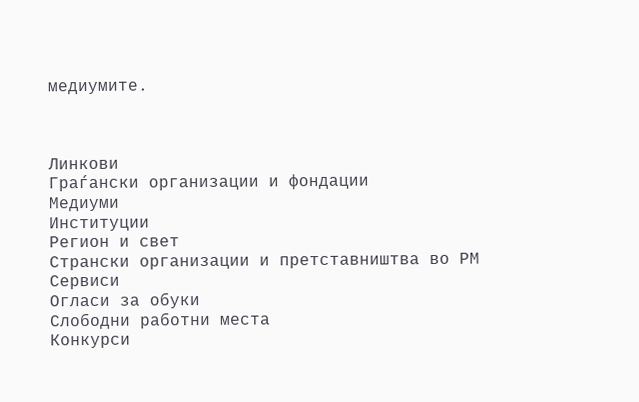медиумите.



Линкови
Граѓански организации и фондации
Медиуми
Институции
Регион и свет
Странски организации и претставништва во РМ
Сервиси
Огласи за обуки
Слободни работни места
Конкурси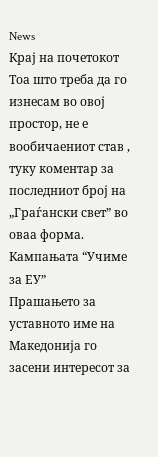News
Крај на почетокот
Тоа што треба да го изнесам во овој простор, не е вообичаениот став , туку коментар за последниот број на „Граѓански свет” во оваа форма.
Кампањата “Учиме за ЕУ”
Прашањето за уставното име на Македонија го засени интересот за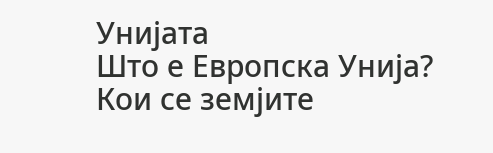Унијата
Што е Европска Унија? Кои се земјите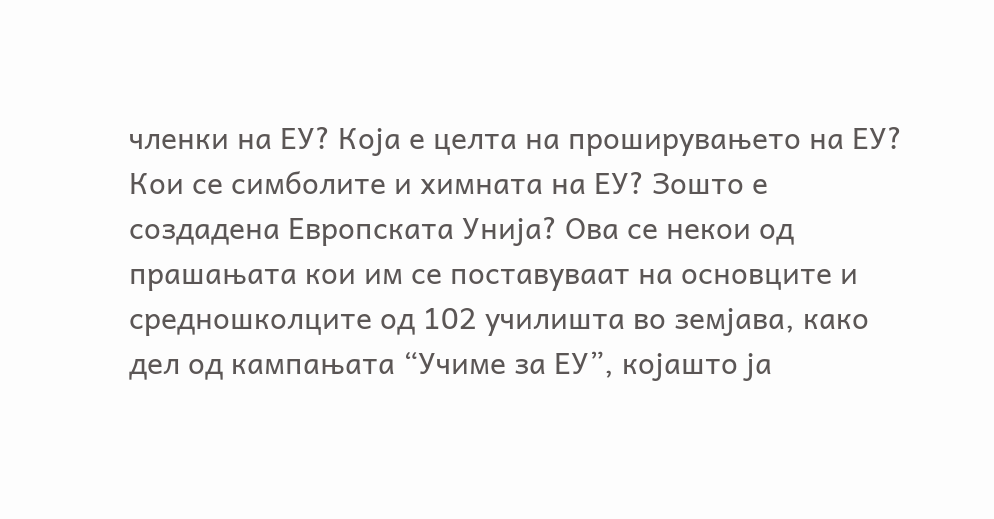членки на ЕУ? Која е целта на проширувањето на ЕУ? Кои се симболите и химната на ЕУ? Зошто е создадена Европската Унија? Ова се некои од прашањата кои им се поставуваат на основците и средношколците од 102 училишта во земјава, како дел од кампањата “Учиме за ЕУ”, којашто ја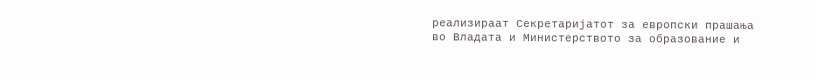реализираат Секретаријатот за европски прашања во Владата и Министерството за образование и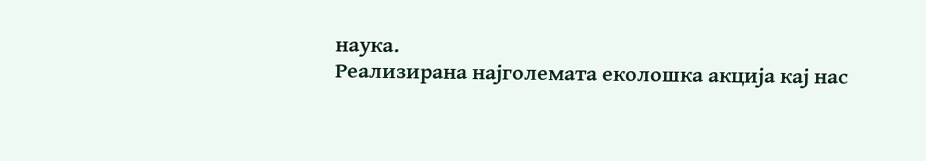наука.
Реализирана најголемата еколошка акција кај нас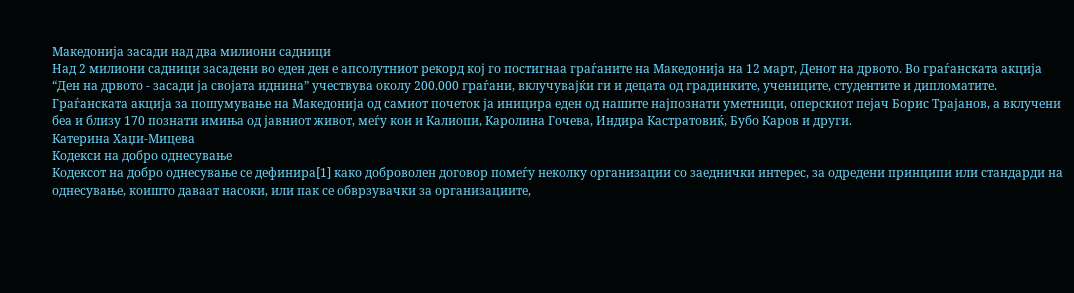Македонија засади над два милиони садници
Над 2 милиони садници засадени во еден ден е апсолутниот рекорд кој го постигнаа граѓаните на Македонија на 12 март, Денот на дрвото. Во граѓанската акција “Ден на дрвото - засади ја својата иднина” учествува околу 200.000 граѓани, вклучувајќи ги и децата од градинките, учениците, студентите и дипломатите. Граѓанската акција за пошумување на Македонија од самиот почеток ја иницира еден од нашите најпознати уметници, оперскиот пејач Борис Трајанов, а вклучени беа и близу 170 познати имиња од јавниот живот, меѓу кои и Калиопи, Каролина Гочева, Индира Кастратовиќ, Бубо Каров и други.
Катерина Хаџи-Мицева
Кодекси на добро однесување
Кодексот на добро однесување се дефинира[1] како доброволен договор помеѓу неколку организации со заеднички интерес, за одредени принципи или стандарди на однесување, коишто даваат насоки, или пак се обврзувачки за организациите,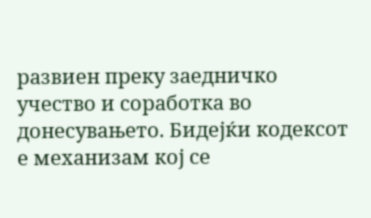развиен преку заедничко учество и соработка во донесувањето. Бидејќи кодексот е механизам кој се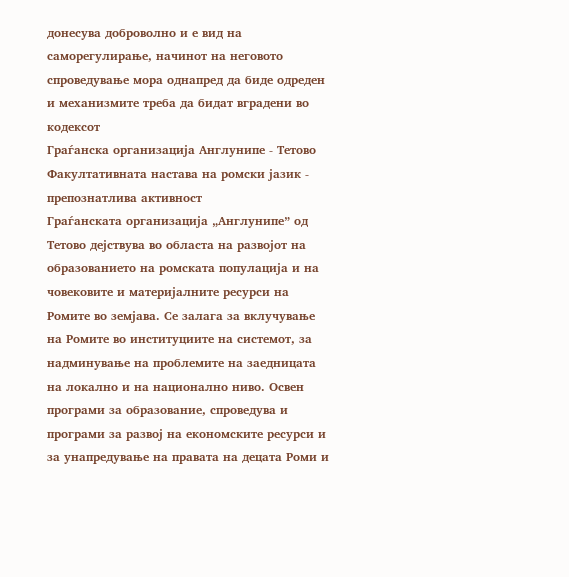донесува доброволно и е вид на саморегулирање, начинот на неговото спроведување мора однапред да биде одреден и механизмите треба да бидат вградени во кодексот
Граѓанска организација Англунипе - Тетово
Факултативната настава на ромски јазик - препознатлива активност
Граѓанската организација „Англунипе” од Тетово дејствува во областа на развојот на образованието на ромската популација и на човековите и материјалните ресурси на Ромите во земјава. Се залага за вклучување на Ромите во институциите на системот, за надминување на проблемите на заедницата на локално и на национално ниво. Освен програми за образование, спроведува и програми за развој на економските ресурси и за унапредување на правата на децата Роми и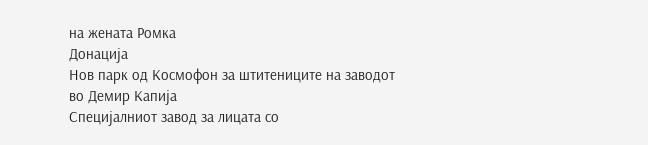на жената Ромка
Донација
Нов парк од Космофон за штитениците на заводот во Демир Капија
Специјалниот завод за лицата со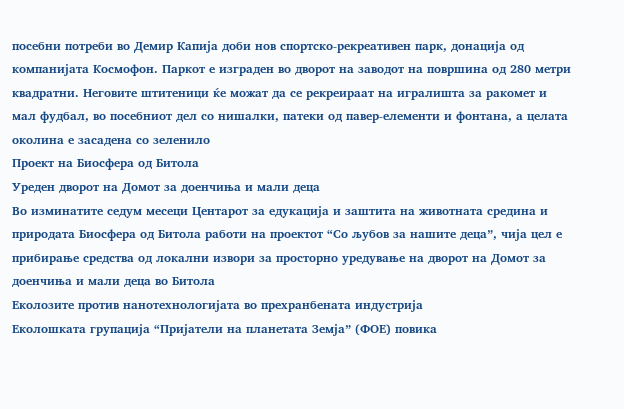посебни потреби во Демир Капија доби нов спортско-рекреативен парк, донација од компанијата Космофон. Паркот е изграден во дворот на заводот на површина од 280 метри квадратни. Неговите штитеници ќе можат да се рекреираат на игралишта за ракомет и мал фудбал, во посебниот дел со нишалки, патеки од павер-елементи и фонтана, а целата околина е засадена со зеленило
Проект на Биосфера од Битола
Уреден дворот на Домот за доенчиња и мали деца
Во изминатите седум месеци Центарот за едукација и заштита на животната средина и природата Биосфера од Битола работи на проектот “Со љубов за нашите деца”, чија цел е прибирање средства од локални извори за просторно уредување на дворот на Домот за доенчиња и мали деца во Битола
Еколозите против нанотехнологијата во прехранбената индустрија
Еколошката групација “Пријатели на планетата Земја” (ФОЕ) повика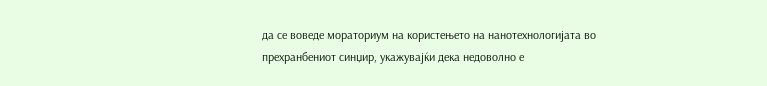да се воведе мораториум на користењето на нанотехнологијата во прехранбениот синџир, укажувајќи дека недоволно е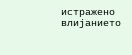истражено влијанието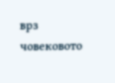врз човековото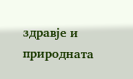здравје и природната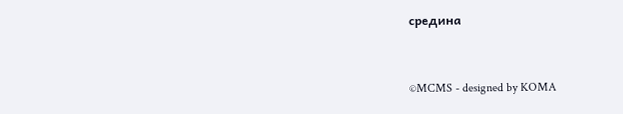средина


©MCMS - designed by KOMA